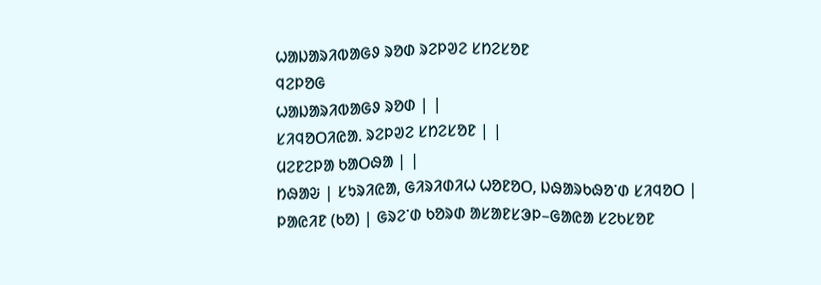ᱦᱟᱡᱟᱨᱤᱵᱟᱜᱽ ᱨᱚᱰ ᱨᱮᱞᱣᱮ ᱥᱴᱮᱥᱚᱱ
ᱧᱮᱞᱚᱜ
ᱦᱟᱡᱟᱨᱤᱵᱟᱜᱽ ᱨᱚᱰ | |
ᱥᱤᱧᱚᱛᱤᱭᱟᱹ ᱨᱮᱞᱣᱮ ᱥᱴᱮᱥᱚᱱ | |
ᱢᱮᱱᱮᱞᱟ ᱠᱟᱛᱷᱟ | |
ᱴᱷᱟᱶ | ᱥᱩᱨᱤᱭᱟ, ᱜᱤᱨᱤᱰᱤᱦ ᱦᱚᱱᱚᱛ, ᱡᱷᱟᱨᱠᱷᱚᱸᱰ ᱥᱤᱧᱚᱛ |
ᱞᱟᱭᱤᱱ (ᱠᱚ) | ᱜᱨᱮᱸᱰ ᱠᱚᱨᱰ ᱟᱥᱟᱱᱥᱳᱞ–ᱜᱟᱭᱟ ᱥᱮᱠᱥᱚᱱ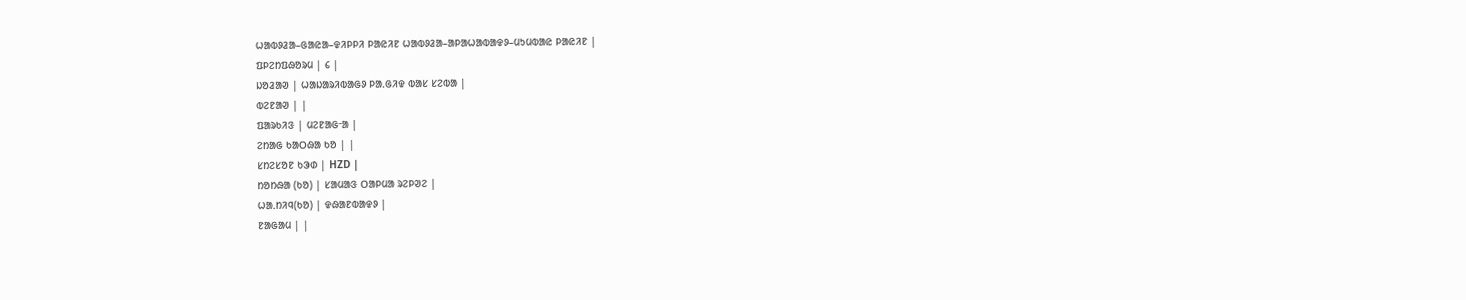ᱦᱟᱵᱽᱲᱟ–ᱜᱟᱭᱟ–ᱫᱤᱞᱞᱤ ᱞᱟᱭᱤᱱ ᱦᱟᱵᱽᱲᱟ–ᱟᱞᱟᱦᱟᱵᱟᱫᱽ–ᱢᱩᱢᱵᱟᱭ ᱞᱟᱭᱤᱱ |
ᱯᱞᱮᱴᱯᱷᱚᱨᱢ | ᱔ |
ᱡᱚᱲᱟᱣ | ᱦᱟᱡᱟᱨᱤᱵᱟᱜᱽ ᱞᱟᱹᱜᱤᱫ ᱵᱟᱥ ᱥᱮᱵᱟ |
ᱵᱮᱱᱟᱣ | |
ᱯᱟᱨᱠᱤᱝ | ᱢᱮᱱᱟᱜᱼᱟ |
ᱮᱴᱟᱜ ᱠᱟᱛᱷᱟ ᱠᱚ | |
ᱥᱴᱮᱥᱚᱱ ᱠᱳᱰ | HZD |
ᱴᱚᱴᱷᱟ (ᱠᱚ) | ᱥᱟᱢᱟᱝ ᱛᱟᱞᱢᱟ ᱨᱮᱞᱣᱮ |
ᱦᱟᱹᱴᱤᱧ(ᱠᱚ) | ᱫᱷᱟᱱᱵᱟᱫᱽ |
ᱱᱟᱜᱟᱢ | |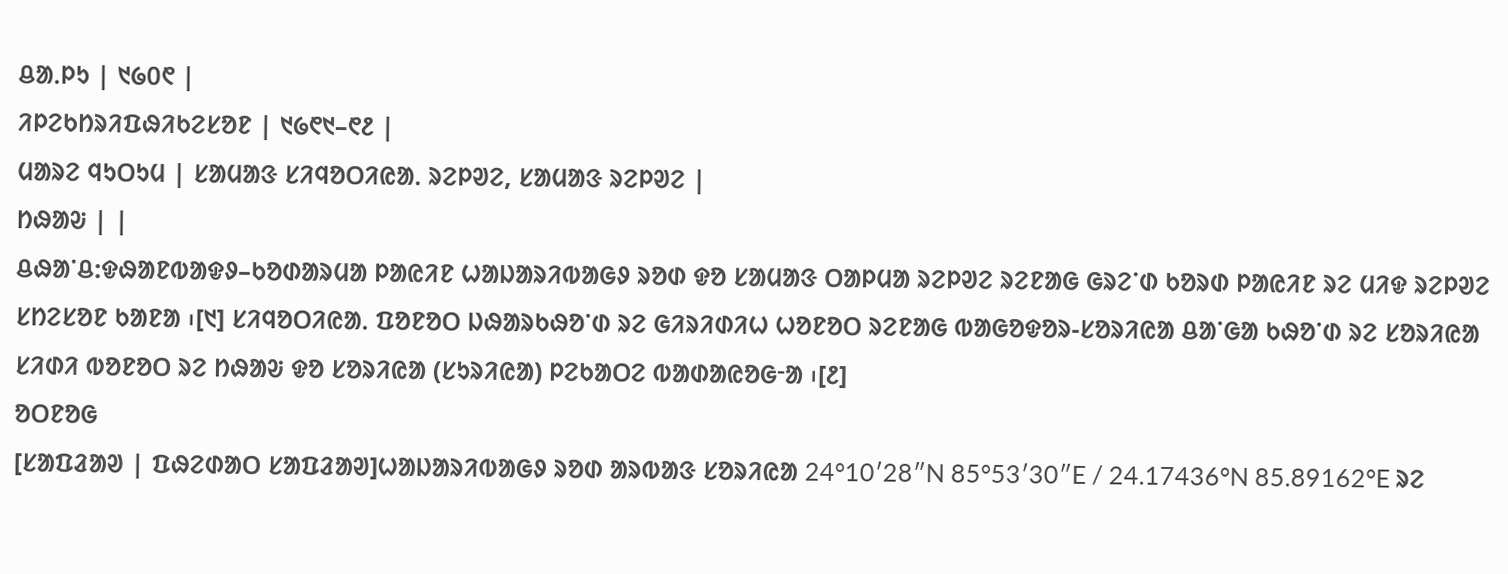ᱪᱟᱹᱞᱩ | ᱑᱙᱐᱖ |
ᱤᱞᱮᱠᱴᱨᱤᱯᱷᱤᱠᱮᱥᱚᱱ | ᱑᱙᱖᱑–᱖᱒ |
ᱢᱟᱨᱮ ᱧᱩᱛᱩᱢ | ᱥᱟᱢᱟᱝ ᱥᱤᱧᱚᱛᱤᱭᱟᱹ ᱨᱮᱞᱣᱮ, ᱥᱟᱢᱟᱝ ᱨᱮᱞᱣᱮ |
ᱴᱷᱟᱶ | |
ᱪᱷᱟᱸᱪ:ᱫᱷᱟᱱᱵᱟᱫᱽ–ᱠᱚᱰᱟᱨᱢᱟ ᱞᱟᱭᱤᱱ ᱦᱟᱡᱟᱨᱤᱵᱟᱜᱽ ᱨᱚᱰ ᱫᱚ ᱥᱟᱢᱟᱝ ᱛᱟᱞᱢᱟ ᱨᱮᱞᱣᱮ ᱨᱮᱱᱟᱜ ᱜᱨᱮᱸᱰ ᱠᱚᱨᱰ ᱞᱟᱭᱤᱱ ᱨᱮ ᱢᱤᱫ ᱨᱮᱞᱣᱮ ᱥᱴᱮᱥᱚᱱ ᱠᱟᱱᱟ ᱾[᱑] ᱥᱤᱧᱚᱛᱤᱭᱟᱹ ᱯᱚᱱᱚᱛ ᱡᱷᱟᱨᱠᱷᱚᱸᱰ ᱨᱮ ᱜᱤᱨᱤᱰᱤᱦ ᱦᱚᱱᱚᱛ ᱨᱮᱱᱟᱜ ᱵᱟᱜᱚᱫᱚᱨ-ᱥᱚᱨᱤᱭᱟ ᱪᱟᱸᱜᱟ ᱠᱷᱚᱸᱰ ᱨᱮ ᱥᱚᱨᱤᱭᱟ ᱥᱤᱰᱤ ᱵᱚᱱᱚᱛ ᱨᱮ ᱴᱷᱟᱶ ᱫᱚ ᱥᱚᱨᱤᱭᱟ (ᱥᱩᱨᱤᱭᱟ) ᱞᱮᱠᱟᱛᱮ ᱵᱟᱰᱟᱭᱚᱜᱼᱟ ᱾[᱒]
ᱚᱛᱱᱚᱜ
[ᱥᱟᱯᱲᱟᱣ | ᱯᱷᱮᱰᱟᱛ ᱥᱟᱯᱲᱟᱣ]ᱦᱟᱡᱟᱨᱤᱵᱟᱜᱽ ᱨᱚᱰ ᱟᱨᱵᱟᱝ ᱥᱚᱨᱤᱭᱟ 24°10′28″N 85°53′30″E / 24.17436°N 85.89162°E ᱨᱮ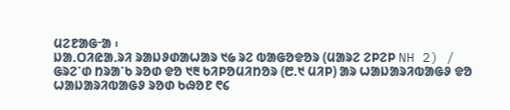ᱢᱮᱱᱟᱜᱼᱟ ᱾
ᱡᱟᱹᱛᱤᱭᱟᱹᱨᱤ ᱨᱟᱡᱽᱰᱟᱦᱟᱨ ᱑᱙ ᱨᱮ ᱵᱟᱜᱚᱫᱚᱨ (ᱢᱟᱨᱮ ᱮᱞᱮᱞ NH 2) / ᱜᱨᱮᱸᱰ ᱴᱨᱟᱸᱠ ᱨᱚᱰ ᱫᱚ ᱑᱓ ᱠᱤᱞᱚᱢᱤᱴᱚᱨ (᱘.᱑ ᱢᱤᱞ) ᱟᱨ ᱦᱟᱡᱟᱨᱤᱵᱟᱜᱽ ᱫᱚ ᱦᱟᱡᱟᱨᱤᱵᱟᱜᱽ ᱨᱚᱰ ᱠᱷᱚᱱ ᱖᱔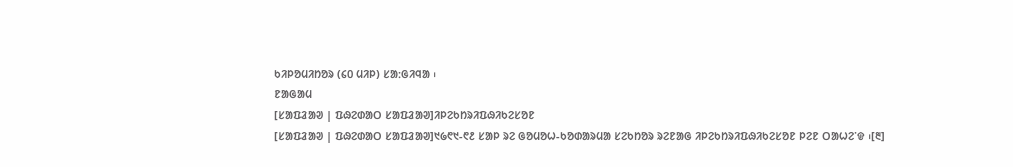ᱠᱤᱞᱚᱢᱤᱴᱚᱨ (᱔᱐ ᱢᱤᱞ) ᱥᱟᱺᱜᱤᱧᱟ ᱾
ᱱᱟᱜᱟᱢ
[ᱥᱟᱯᱲᱟᱣ | ᱯᱷᱮᱰᱟᱛ ᱥᱟᱯᱲᱟᱣ]ᱤᱞᱮᱠᱴᱨᱤᱯᱷᱤᱠᱮᱥᱚᱱ
[ᱥᱟᱯᱲᱟᱣ | ᱯᱷᱮᱰᱟᱛ ᱥᱟᱯᱲᱟᱣ]᱑᱙᱖᱑-᱖᱒ ᱥᱟᱞ ᱨᱮ ᱜᱚᱢᱚᱦ-ᱠᱚᱰᱟᱨᱢᱟ ᱥᱮᱠᱴᱚᱨ ᱨᱮᱱᱟᱜ ᱤᱞᱮᱠᱴᱨᱤᱯᱷᱤᱠᱮᱥᱚᱱ ᱞᱮᱱ ᱛᱟᱦᱮᱸᱫ ᱾[᱓]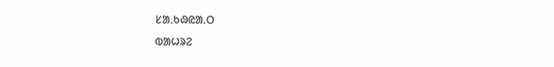ᱥᱟᱹᱠᱷᱭᱟᱹᱛ
ᱵᱟᱦᱨᱮ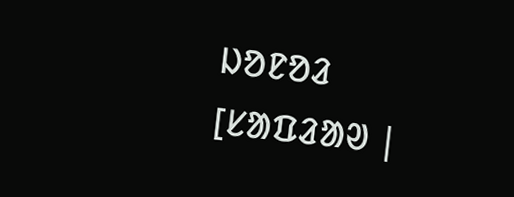ᱡᱚᱱᱚᱲ
[ᱥᱟᱯᱲᱟᱣ |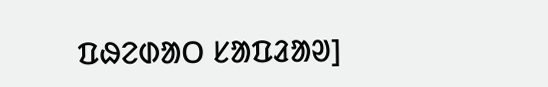ᱯᱷᱮᱰᱟᱛ ᱥᱟᱯᱲᱟᱣ]